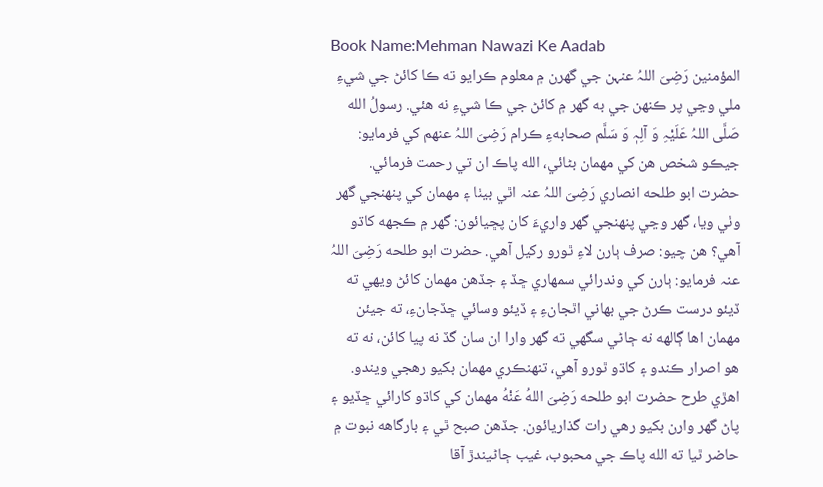Book Name:Mehman Nawazi Ke Aadab
المؤمنين رَضِیَ اللہُ عنہن جي گهرن ۾ معلوم ڪرايو ته ڪا کائڻ جي شيءِ ملي وڃي پر ڪنهن جي به گهر ۾ کائڻ جي ڪا شيءِ نه هئي. رسولُ الله صَلَّی اللہُ عَلَیْہِ وَ آلِہٖ وَ سَلَّم صحابهءِ ڪرام رَضِیَ اللہُ عنهم کي فرمايو: جيڪو شخص هن کي مهمان بڻائي، الله پاڪ ان تي رحمت فرمائي. حضرت ابو طلحه انصاري رَضِیَ اللہُ عنہ اٿي بيٺا ۽ مهمان کي پنهنجي گهر وٺي ويا، گهر وڃي پنهنجي گهر واريءَ کان پڇيائون: گهر ۾ ڪجهه کاڌو آهي؟ هن چيو: صرف ٻارن لاءِ ٿورو رکيل آهي. حضرت ابو طلحه رَضِیَ اللہُ عنہ فرمايو: ٻارن کي وندرائي سمهاري ڇڏ ۽ جڏهن مهمان کائڻ ويهي ته ڏيئو درست ڪرڻ جي بهاني اٿجانءِ ۽ ڏيئو وسائي ڇڏجانءِ، ته جيئن مهمان اها ڳالهه نه ڄاڻي سگهي ته گهر وارا ان سان گڏ نه پيا کائن، نه ته هو اصرار ڪندو ۽ کاڌو ٿورو آهي، تنهنڪري مهمان بکيو رهجي ويندو. اهڙي طرح حضرت ابو طلحه رَضِىَ اللهُ عَنْهُ مهمان کي کاڌو کارائي ڇڏيو ۽ پاڻ گهر وارن بکيو رهي رات گذاريائون. جڏهن صبح ٿي ۽ بارگاهه نبوت ۾ حاضر ٿيا ته الله پاڪ جي محبوب، غيب ڄاڻيندڙ آقا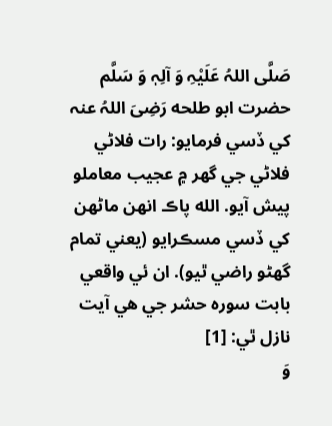صَلَّی اللہُ عَلَیْہِ وَ آلِہٖ وَ سَلَّم حضرت ابو طلحه رَضِیَ اللہُ عنہ کي ڏسي فرمايو: رات فلاڻي فلاڻي جي گهر ۾ عجيب معاملو پيش آيو. الله پاڪ انهن ماڻهن کي ڏسي مسڪرايو (يعني تمام گهڻو راضي ٿيو). ان ئي واقعي بابت سوره حشر جي هي آيت نازل ٿي: [1]
وَ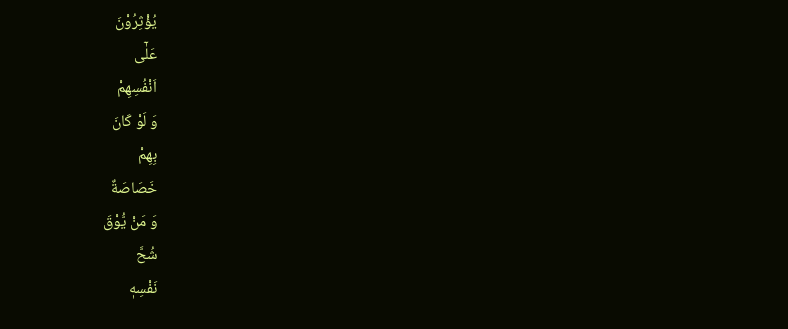یُؤْثِرُوْنَ
عَلٰۤى
اَنْفُسِهِمْ
وَ لَوْ كَانَ
بِهِمْ
خَصَاصَةٌ
وَ مَنْ یُّوْقَ
شُحَّ
نَفْسِهٖ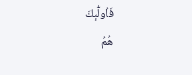فَاُولٰٓىٕكَ
هُمُ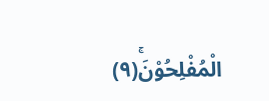الْمُفْلِحُوْنَۚ(۹)